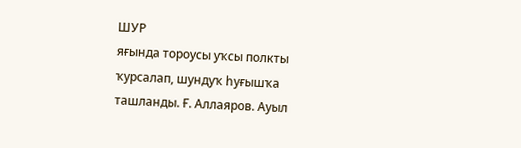ШУР
яғында тороусы уҡсы полкты ҡурсалап, шундуҡ һуғышҡа ташланды. Ғ. Аллаяров. Ауыл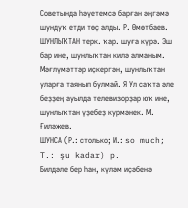Советында һәүетемсә барған әңгәмә шундуҡ етди төҫ алды. Р. Өмөтбаев.
ШУНЛЫҠТАН терк. ҡар. шуға күрә. Эш бар ине, шунлыҡтан килә алманым. Мәғлүмәттәр иҫкергән, шунлыҡтан уларға таянып булмай. Я Ул саҡта әле беҙҙең ауылда телевизорҙар юҡ ине, шунлыҡтан үҙебеҙ курмәнек. М. Ғиләжев.
ШУНСА (Р.: столько; И.: so much; T.: şu kadar) p.
Билдәле бер һан, күләм иҫәбенә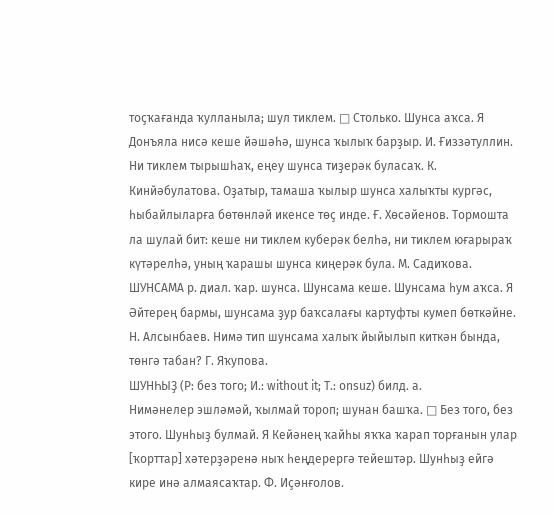тоҫҡағанда ҡулланыла; шул тиклем. □ Столько. Шунса аҡса. Я Донъяла нисә кеше йәшәһә, шунса ҡылыҡ барҙыр. И. Ғиззәтуллин. Ни тиклем тырышһаҡ, еңеу шунса тиҙерәк буласаҡ. К. Кинйәбулатова. Оҙатыр, тамаша ҡылыр шунса халыҡты кургәс, һыбайлыларға бөтөнләй икенсе төҫ инде. Ғ. Хөсәйенов. Тормошта ла шулай бит: кеше ни тиклем куберәк белһә, ни тиклем юғарыраҡ күтәрелһә, уның ҡарашы шунса киңерәк була. М. Садиҡова.
ШУНСАМА р. диал. ҡар. шунса. Шунсама кеше. Шунсама һум аҡса. Я Әйтерең бармы, шунсама ҙур баҡсалағы картуфты кумеп бөткәйне. Н. Алсынбаев. Нимә тип шунсама халыҡ йыйылып киткән бында, төнгә табан? Г. Яҡупова.
ШУНҺЫҘ (Р: без того; И.: without it; T.: onsuz) билд. a.
Нимәнелер эшләмәй, ҡылмай тороп; шунан башҡа. □ Без того, без этого. Шунһыҙ булмай. Я Кейәнең ҡайһы яҡҡа ҡарап торғанын улар [ҡорттар] хәтерҙәренә ныҡ һеңдерергә тейештәр. Шунһыҙ ейгә кире инә алмаясаҡтар. Ф. Иҫәнғолов.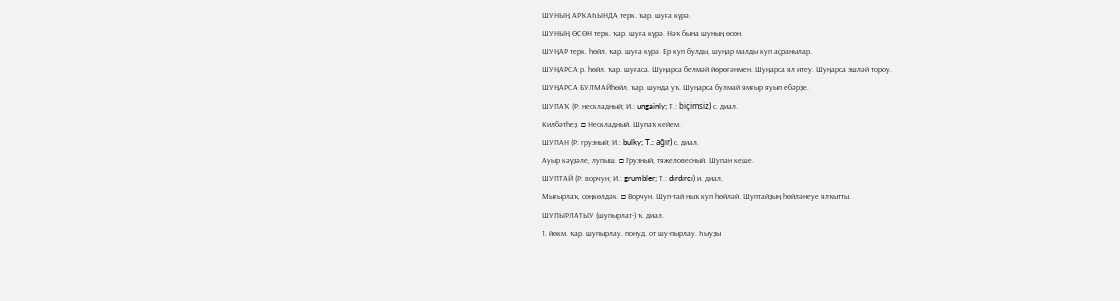ШУНЫҢ АРҠАҺЫНДА терк. ҡар. шуға күрә.
ШУНЫҢ ӨСӨН терк. ҡар. шуға күрә. Нәҡ бына шуның өсөн.
ШУҢАР терк. һөйл. ҡар. шуға күрә. Ер куп булды, шуңар малды куп аҫранылар.
ШУҢАРСА р. һөйл. ҡар. шуғаса. Шуңарса белмәй йөрөгәнмен. Шуңарса ял итеу. Шуңарса эшләй тороу.
ШУҢАРСА БУЛМАЙһөйл. ҡар. шунда уҡ. Шуңарса булмай ямғыр яуып ебәрҙе.
ШУПАҠ (Р: нескладный; И.: ungainly; Т.: biçimsiz) с. диал.
Килбәтһеҙ. □ Нескладный. Шупаҡ кейем.
ШУПАН (Р: грузный; И.: bulky; T.: ağır) с. диал.
Ауыр кәүҙәле, лупыш. □ Грузный, тяжеловесный. Шупан кеше.
ШУПТАЙ (Р: ворчун; И.: grumbler; Т.: dırdırcı) и. диал.
Мығырлаҡ, сөңкөлдәк. □ Ворчун. Шуп-тай ныҡ куп һөйләй. Шуптайҙың һөйләнеуе ялҡытты.
ШУПЫРЛАТЫУ (шупырлат-) ҡ. диал.
1. йөкм. ҡар. шупырлау. понуд. от шу-пырлау. Һыуҙы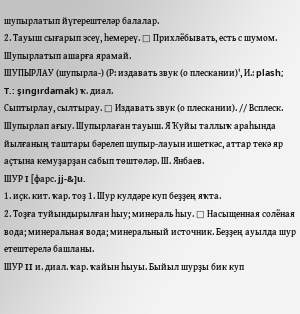шупырлатып йүгерештеләр балалар.
2. Тауыш сығарып эсеү, һемереү. □ Прихлёбывать, есть с шумом. Шупырлатып ашарға ярамай.
ШУПЫРЛАУ (шупырла-) (Р: издавать звук (о плескании)', И.: plash; T.: şıngırdamak) ҡ. диал.
Сыптырлау, сылтырау. □ Издавать звук (о плескании). // Всплеск. Шупырлап ағыу. Шупырлаған тауыш. Я Ҡуйы таллыҡ араһында йылғаның таштары бәрелеп шупыр-лауын ишеткәс, аттар текә яр аҫтына кемуҙарҙан сабып төштөләр. Ш. Янбаев.
ШУР I [фарс. jj-&]u.
1. иҫк. кит. ҡар. тоҙ 1. Шур кулдәре куп беҙҙең яҡта.
2. Тоҙға туйындырылған һыу; минераль һыу. □ Насыщенная солёная вода; минеральная вода; минеральный источник. Беҙҙең ауылда шур етештерелә башланы.
ШУР II и. диал. ҡар. ҡайын һыуы. Быйыл шурҙы бик куп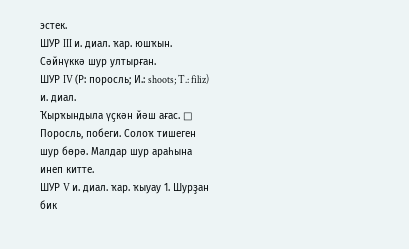эстек.
ШУР III и. диал. ҡар. юшҡын. Сәйнүккә шур ултырған.
ШУР IV (Р: поросль; И.: shoots; T.: filiz) и. диал.
Ҡырҡындыла үҫкән йәш ағас. □ Поросль, побеги. Солоҡ тишеген шур бөрә. Малдар шур араһына инеп китте.
ШУР V и. диал. ҡар. ҡыуау 1. Шурҙан бик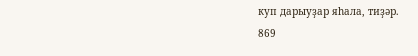куп дарыуҙар яһала, тиҙәр.
869